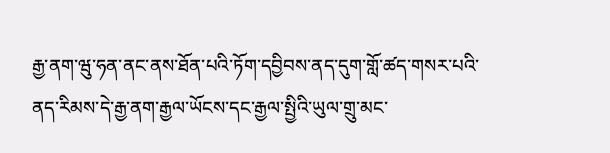རྒྱ་ནག་ཝུ་ཧན་ནང་ནས་ཐོན་པའི་ཏོག་དབྱིབས་ནད་དུག་གློ་ཚད་གསར་པའི་ནད་རིམས་དེ་རྒྱ་ནག་རྒྱལ་ཡོངས་དང་རྒྱལ་སྤྱིའི་ཡུལ་གྲུ་མང་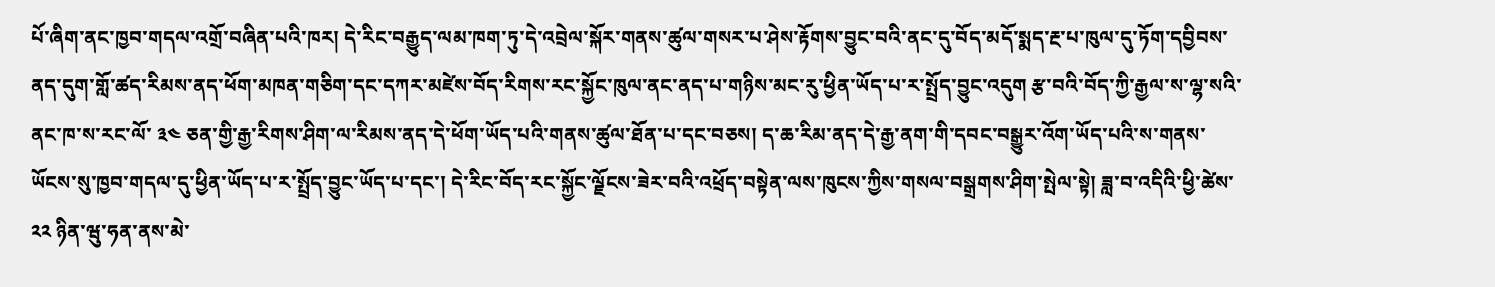པོ་ཞིག་ནང་ཁྱབ་གདལ་འགྲོ་བཞིན་པའི་ཁར། དེ་རིང་བརྒྱུད་ལམ་ཁག་ཏུ་དེ་འབྲེལ་སྐོར་གནས་ཚུལ་གསར་པ་ཤེས་རྟོགས་བྱུང་བའི་ནང་དུ་བོད་མདོ་སྨད་རྔ་པ་ཁུལ་དུ་ཏོག་དབྱིབས་ནད་དུག་གློ་ཚད་རིམས་ནད་ཕོག་མཁན་གཅིག་དང་དཀར་མཛེས་བོད་རིགས་རང་སྐྱོང་ཁུལ་ནང་ནད་པ་གཉིས་མང་རུ་ཕྱིན་ཡོད་པ་ར་སྤྲོད་བྱུང་འདུག རྩ་བའི་བོད་ཀྱི་རྒྱལ་ས་ལྷ་སའི་ནང་ཁ་ས་རང་ལོ་ ༣༤ ཅན་གྱི་རྒྱ་རིགས་ཤིག་ལ་རིམས་ནད་དེ་ཕོག་ཡོད་པའི་གནས་ཚུལ་ཐོན་པ་དང་བཅས། ད་ཆ་རིམ་ནད་དེ་རྒྱ་ནག་གི་དབང་བསྒྱུར་འོག་ཡོད་པའི་ས་གནས་ཡོངས་སུ་ཁྱབ་གདལ་དུ་ཕྱིན་ཡོད་པ་ར་སྤྲོད་བྱུང་ཡོད་པ་དང་། དེ་རིང་བོད་རང་སྐྱོང་ལྗོངས་ཟེར་བའི་འཕྲོད་བསྟེན་ལས་ཁུངས་ཀྱིས་གསལ་བསྒྲགས་ཤིག་སྤེལ་སྟེ། ཟླ་བ་འདིའི་ཕྱི་ཚེས་ ༢༢ ཉིན་ཝུ་ཧན་ནས་མེ་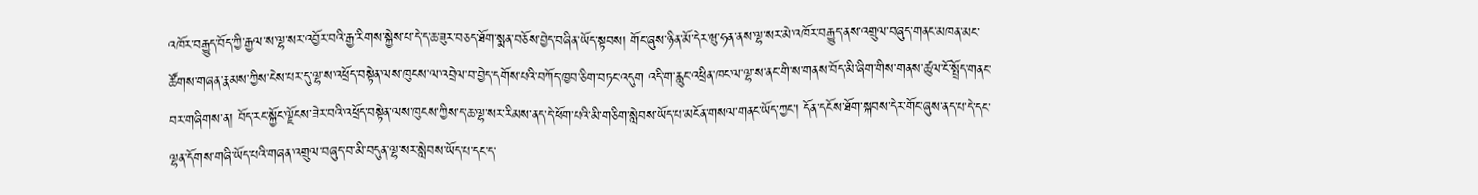འཁོར་བརྒྱུད་བོད་ཀྱི་རྒྱལ་ས་ལྷ་སར་འབྱོར་བའི་རྒྱ་རིགས་སྐྱེས་པ་དེ་ད་ཆ་ཟུར་བཅད་ཐོག་སྨན་བཅོས་བྱེད་བཞིན་ཡོད་སྟབས། གོང་ཞུས་ཉིན་མོ་དེར་ཝུ་ཧན་ནས་ལྷ་སར་མེ་འཁོར་བརྒྱུད་ནས་འགྲུལ་བཞུད་གནང་མཁན་མང་ཚོགས་གཞན་རྣམས་ཀྱིས་ངེས་པར་དུ་ལྷ་ས་འཕྲོད་བསྟེན་ལས་ཁུངས་ལ་འབྲེལ་བ་བྱེད་དགོས་པའི་བཀོད་ཁྱབ་ཅིག་བཏང་འདུག འདི་ག་རླུང་འཕྲིན་ཁང་ལ་ལྷ་ས་ནང་གི་ས་གནས་བོད་མི་ཞིག་གིས་གནས་ཚུལ་ངོ་སྤྲོད་གནང་བར་གཞིགས་ན། བོད་རང་སྐྱོང་ལྗོངས་ཟེར་བའི་འཕྲོད་བསྟེན་ལས་ཁུངས་ཀྱིས་ད་ཆ་ལྷ་སར་རིམས་ནད་དེ་ཕོག་པའི་མི་གཅིག་སླེབས་ཡོད་པ་མངོན་གསལ་གནང་ཡོད་ཀྱང་། དོན་དངོས་ཐོག་སྐབས་དེར་གོང་ཞུས་ནད་པ་དེ་དང་ལྷན་དོགས་གཞི་ཡོད་པའི་གཞན་འགྲུལ་བཞུད་བ་མི་བདུན་ལྷ་སར་སླེབས་ཡོད་པ་དང་ད་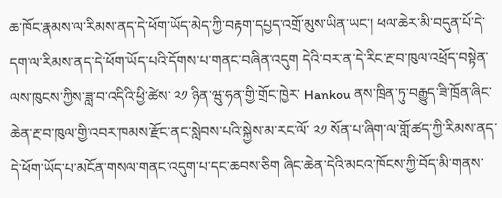ཆ་ཁོང་རྣམས་ལ་རིམས་ནད་དེ་ཕོག་ཡོད་མེད་ཀྱི་བརྟག་དཔྱད་འགྲོ་མུས་ཡིན་ཡང་། ཕལ་ཆེར་མི་བདུན་པོ་དེ་དག་ལ་རིམས་ནད་དེ་ཕོག་ཡོད་པའི་དོགས་པ་གནང་བཞིན་འདུག དེའི་བར་ན་དེ་རིང་རྔ་བ་ཁུལ་འཕྲོད་བསྟེན་ལས་ཁུངས་ཀྱིས་ཟླ་བ་འདིའི་ཕྱི་ཚེས་ ༢༡ ཉིན་ཝུ་ཧན་གྱི་གྲོང་ཁྱེར་ Hankou ནས་ཁྲིན་ཏུ་བརྒྱུད་ཟི་ཁྲོན་ཞིང་ཆེན་རྔ་བ་ཁུལ་གྱི་འབར་ཁམས་རྫོང་ནང་སླེབས་པའི་སྐྱེས་མ་རང་ལོ་ ༢༡ སོན་པ་ཞིག་ལ་གློ་ཚད་ཀྱི་རིམས་ནད་དེ་ཕོག་ཡོད་པ་མངོན་གསལ་གནང་འདུག་པ་དང་ཆབས་ཅིག ཞིང་ཆེན་དེའི་མངའ་ཁོངས་ཀྱི་བོད་མི་གནས་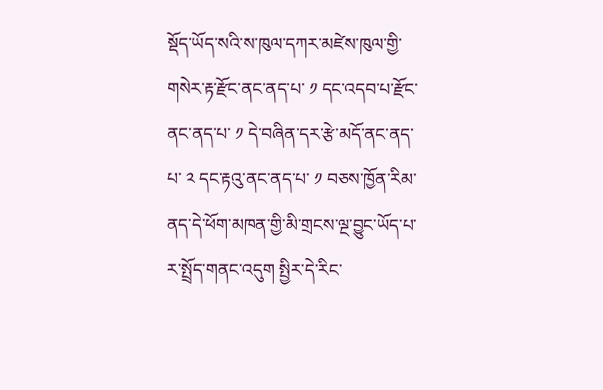སྡོད་ཡོད་སའི་ས་ཁུལ་དཀར་མཛེས་ཁུལ་གྱི་གསེར་རྟ་རྫོང་ནང་ནད་པ་ ༡ དང་འདབ་པ་རྫོང་ནང་ནད་པ་ ༡ དེ་བཞིན་དར་རྩེ་མདོ་ནང་ནད་པ་ ༢ དང་རྟའུ་ནང་ནད་པ་ ༡ བཅས་ཁྱོན་རིམ་ནད་དེ་ཕོག་མཁན་གྱི་མི་གྲངས་ལྔ་བྱུང་ཡོད་པ་ར་སྤྲོད་གནང་འདུག སྤྱིར་དེ་རིང་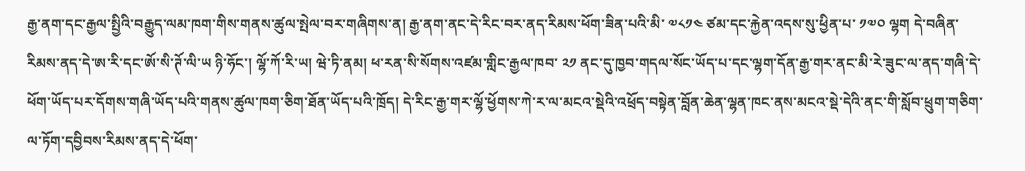རྒྱ་ནག་དང་རྒྱལ་སྤྱིའི་བརྒྱུད་ལམ་ཁག་གིས་གནས་ཚུལ་སྤེལ་བར་གཞིགས་ན། རྒྱ་ནག་ནང་དེ་རིང་བར་ནད་རིམས་ཕོག་ཟིན་པའི་མི་ ༧༨༡༤ ཙམ་དང་རྐྱེན་འདས་སུ་ཕྱིན་པ་ ༡༧༠ ལྷག དེ་བཞིན་རིམས་ནད་དེ་ཨ་རི་དང་ཨོ་སི་ཊོ་ལི་ཡ ཉི་ཧོང་། ལྷོ་ཀོ་རི་ཡ། ཝེ་ཏི་ནམ། ཕ་རན་སི་སོགས་འཛམ་གླིང་རྒྱལ་ཁབ་ ༢༡ ནང་དུ་ཁྱབ་གདལ་སོང་ཡོད་པ་དང་ལྷག་དོན་རྒྱ་གར་ནང་མི་རེ་ཟུང་ལ་ནད་གཞི་དེ་ཕོག་ཡོད་པར་དོགས་གཞི་ཡོད་པའི་གནས་ཚུལ་ཁག་ཅིག་ཐོན་ཡོད་པའི་ཁྲོད། དེ་རིང་རྒྱ་གར་ལྷོ་ཕྱོགས་ཀེ་ར་ལ་མངའ་སྡེའི་འཕྲོད་བསྟེན་བློན་ཆེན་ལྷན་ཁང་ནས་མངའ་སྡེ་དེའི་ནང་གི་སློབ་ཕྲུག་གཅིག་ལ་ཏོག་དབྱིབས་རིམས་ནད་དེ་ཕོག་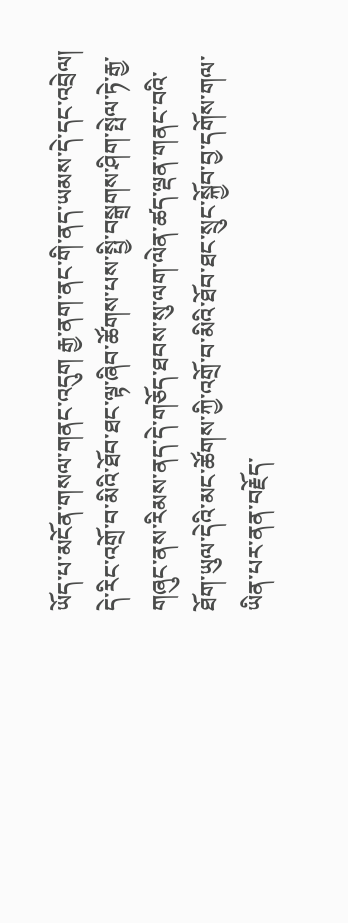ཡོད་པ་མངོན་གསལ་གནང་འདུག རྒྱ་ནག་ནང་གི་ནད་ཡམས་དེ་དང་འབྲེལ། དེ་རིང་འགྲོ་བ་མིའི་ཐོབ་ཐང་ལྟ་ཞིབ་ཚོགས་པས་སྤྱི་བསྒྲགས་ཤིག་སྤེལ་ཏེ་རྒྱ་གཞུང་ནས་རིམས་ནད་དེ་གཅོད་ཐབས་སུ་ལག་ལེན་ཚད་ལྡན་གནང་བའི་ཐོག་ཡུལ་དེའི་མང་ཚོགས་ཀྱི་འགྲོ་བ་མིའི་ཐོབ་ཐང་སྲུང་སྐྱོབ་བྱ་དགོས་གལ་ཡིན་པར་ནན་བརྗོད་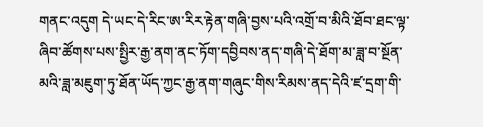གནང་འདུག དེ་ཡང་དེ་རིང་ཨ་རིར་རྟེན་གཞི་བྱས་པའི་འགྲོ་བ་མིའི་ཐོབ་ཐང་ལྟ་ཞིབ་ཚོགས་པས་སྤྱིར་རྒྱ་ནག་ནང་ཏོག་དབྱིབས་ནད་གཞི་དེ་ཐོག་མ་ཟླ་བ་སྔོན་མའི་ཟླ་མཇུག་ཏུ་ཐོན་ཡོད་ཀྱང་རྒྱ་ནག་གཞུང་གིས་རིམས་ནད་དེའི་ཛ་དྲག་གི་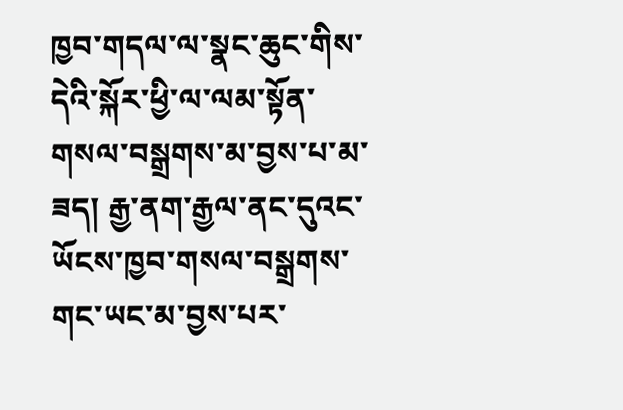ཁྱབ་གདལ་ལ་སྣང་ཆུང་གིས་དེའི་སྐོར་ཕྱི་ལ་ལམ་སྟོན་གསལ་བསྒྲགས་མ་བྱས་པ་མ་ཟད། རྒྱ་ནག་རྒྱལ་ནང་དུའང་ཡོངས་ཁྱབ་གསལ་བསྒྲགས་གང་ཡང་མ་བྱས་པར་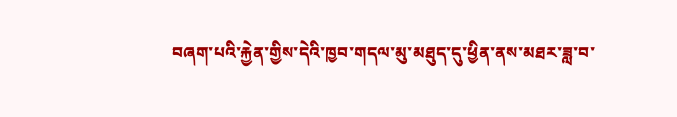བཞག་པའི་རྐྱེན་གྱིས་དེའི་ཁྱབ་གདལ་མུ་མཐུད་དུ་ཕྱིན་ནས་མཐར་ཟླ་བ་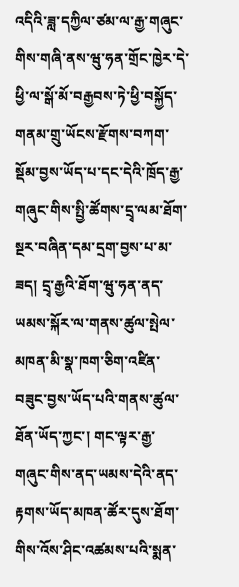འདིའི་ཟླ་དཀྱིལ་ཙམ་ལ་རྒྱ་གཞུང་གིས་གཞི་ནས་ཝུ་ཧན་གྲོང་ཁྱེར་དེ་ཕྱི་ལ་སྒོ་མོ་བརྒྱབས་ཏེ་ཕྱི་བསྐྱོད་གནམ་གྲུ་ཡོངས་རྫོགས་བཀག་སྡོམ་བྱས་ཡོད་པ་དང་དེའི་ཁྲོད་རྒྱ་གཞུང་གིས་སྤྱི་ཚོགས་དྲྭ་ལམ་ཐོག་སྔར་བཞིན་དམ་དྲག་བྱས་པ་མ་ཟད། དྲྭ་རྒྱའི་ཐོག་ཝུ་ཧན་ནད་ཡམས་སྐོར་ལ་གནས་ཚུལ་སྤེལ་མཁན་མི་སྣ་ཁག་ཅིག་འཛིན་བཟུང་བྱས་ཡོད་པའི་གནས་ཚུལ་ཐོན་ཡོད་ཀྱང་། གང་ལྟར་རྒྱ་གཞུང་གིས་ནད་ཡམས་དེའི་ནད་རྟགས་ཡོད་མཁན་ཚོར་དུས་ཐོག་གིས་འོས་ཤིང་འཚམས་པའི་སྨན་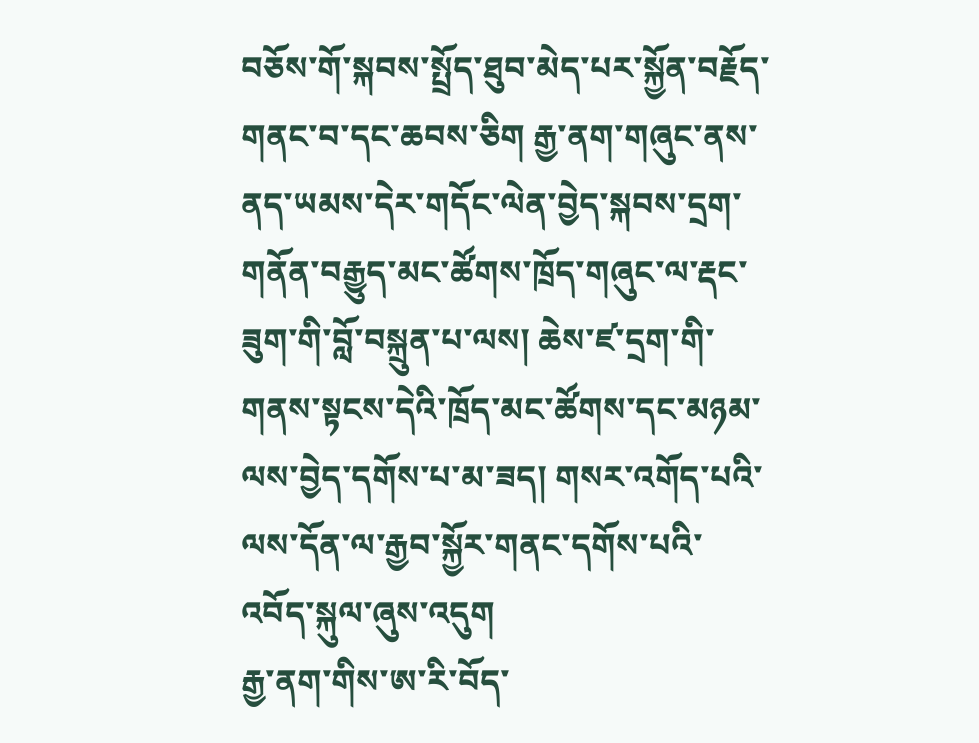བཅོས་གོ་སྐབས་སྤྲོད་ཐུབ་མེད་པར་སྐྱོན་བརྗོད་གནང་བ་དང་ཆབས་ཅིག རྒྱ་ནག་གཞུང་ནས་ནད་ཡམས་དེར་གདོང་ལེན་བྱེད་སྐབས་དྲག་གནོན་བརྒྱུད་མང་ཚོགས་ཁྲོད་གཞུང་ལ་རྡང་ཟུག་གི་བློ་བསྐྲུན་པ་ལས། ཆེས་ཛ་དྲག་གི་གནས་སྟངས་དེའི་ཁྲོད་མང་ཚོགས་དང་མཉམ་ལས་བྱེད་དགོས་པ་མ་ཟད། གསར་འགོད་པའི་ལས་དོན་ལ་རྒྱབ་སྐྱོར་གནང་དགོས་པའི་འབོད་སྐུལ་ཞུས་འདུག
རྒྱ་ནག་གིས་ཨ་རི་བོད་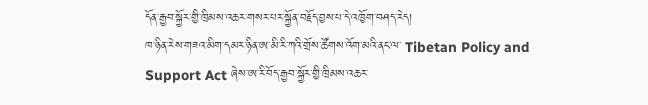དོན་རྒྱབ་སྐྱོར་གྱི་ཁྲིམས་འཆར་གསར་པར་སྐྱོན་བརྗོད་བྱས་པ་དེ་འཁྱོག་བཤད་རེད།
ཁ་ཉིན་རེས་གཟའ་མིག་དམར་ཉིན་ཨ་མི་རི་ཀའི་གྲོས་ཚོགས་འོག་མའི་ནང་ལ་ Tibetan Policy and Support Act ཞེས་ཨ་རི་བོད་རྒྱབ་སྐྱོར་གྱི་ཁྲིམས་འཆར་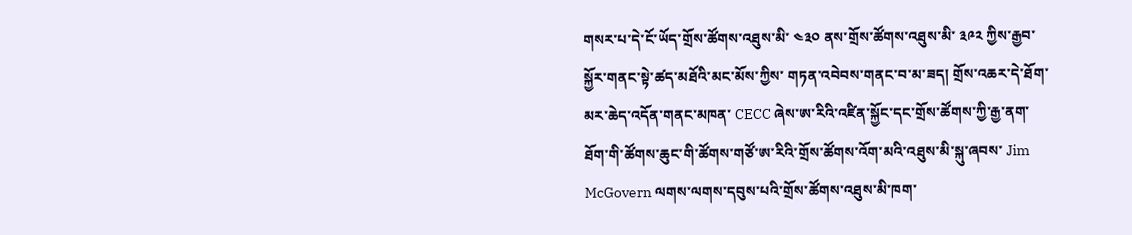གསར་པ་དེ་ངོ་ཡོད་གྲོས་ཚོགས་འཐུས་མི་ ༤༣༠ ནས་གྲོས་ཚོགས་འཐུས་མི་ ༣༩༢ ཀྱིས་རྒྱབ་སྐྱོར་གནང་སྟེ་ཚད་མཐོའི་མང་མོས་ཀྱིས་ གཏན་འབེབས་གནང་བ་མ་ཟད། གྲོས་འཆར་དེ་ཐོག་མར་ཆེད་འདོན་གནང་མཁན་ CECC ཞེས་ཨ་རིའི་འཛིན་སྐྱོང་དང་གྲོས་ཚོགས་ཀྱི་རྒྱ་ནག་ཐོག་གི་ཚོགས་ཆུང་གི་ཚོགས་གཙོ་ཨ་རིའི་གྲོས་ཚོགས་འོག་མའི་འཐུས་མི་སྐུ་ཞབས་ Jim McGovern ལགས་ལགས་དབུས་པའི་གྲོས་ཚོགས་འཐུས་མི་ཁག་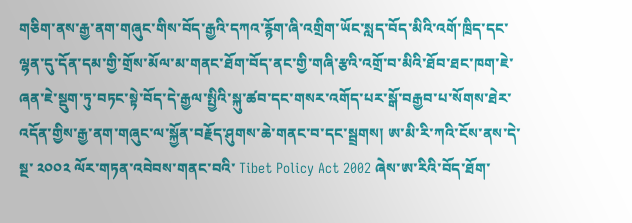གཅིག་ནས་རྒྱ་ནག་གཞུང་གིས་བོད་རྒྱའི་དཀའ་རྙོག་ཞི་འགྲིག་ཡོང་སླད་བོད་མིའི་འགོ་ཁྲིད་དང་ལྷན་དུ་དོན་དམ་གྱི་གྲོས་མོལ་མ་གནང་ཐོག་བོད་ནང་གྱི་གཞི་རྩའི་འགྲོ་བ་མིའི་ཐོབ་ཐང་ཁག་ཇེ་ཞན་ཇེ་སྡུག་ཏུ་བཏང་སྟེ་བོད་དེ་རྒྱལ་སྤྱིའི་སྐུ་ཚབ་དང་གསར་འགོད་པར་སྒོ་བརྒྱབ་པ་སོགས་ཐེར་འདོན་གྱིས་རྒྱ་ནག་གཞུང་ལ་སྐྱོན་བརྗོད་ཤུགས་ཆེ་གནང་བ་དང་སྦྲགས། ཨ་མི་རི་ཀའི་ངོས་ནས་དེ་སྔ་ ༢༠༠༢ ལོར་གཏན་འབེབས་གནང་བའི་ Tibet Policy Act 2002 ཞེས་ཨ་རིའི་བོད་ཐོག་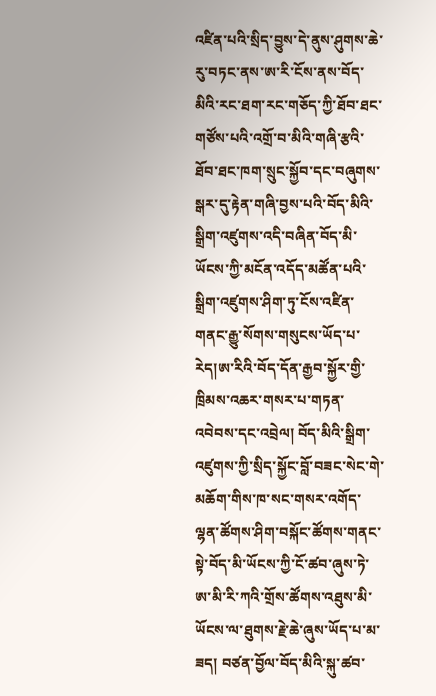འཛིན་པའི་སྲིད་བྱུས་དེ་ནུས་ཤུགས་ཆེ་རུ་བཏང་ནས་ཨ་རི་ངོས་ནས་བོད་མིའི་རང་ཐག་རང་གཅོད་ཀྱི་ཐོབ་ཐང་གཙོས་པའི་འགྲོ་བ་མིའི་གཞི་རྩའི་ཐོབ་ཐང་ཁག་སྲུང་སྐྱོབ་དང་བཞུགས་སྒར་དུ་རྟེན་གཞི་བྱས་པའི་བོད་མིའི་སྒྲིག་འཛུགས་འདི་བཞིན་བོད་མི་ཡོངས་ཀྱི་མངོན་འདོད་མཚོན་པའི་སྒྲིག་འཛུགས་ཤིག་ཏུ་ངོས་འཛིན་གནང་རྒྱུ་སོགས་གསུངས་ཡོད་པ་རེད།ཨ་རིའི་བོད་དོན་རྒྱབ་སྐྱོར་གྱི་ཁྲིམས་འཆར་གསར་པ་གཏན་འབེབས་དང་འབྲེལ། བོད་མིའི་སྒྲིག་འཛུགས་ཀྱི་སྲིད་སྐྱོང་བློ་བཟང་སེང་གེ་མཆོག་གིས་ཁ་སང་གསར་འགོད་ལྷན་ཚོགས་ཤིག་བསྐོང་ཚོགས་གནང་སྟེ་བོད་མི་ཡོངས་ཀྱི་ངོ་ཚབ་ཞུས་ཏེ་ཨ་མི་རི་ཀའི་གྲོས་ཚོགས་འཐུས་མི་ཡོངས་ལ་ཐུགས་རྗེ་ཆེ་ཞུས་ཡོད་པ་མ་ཟད། བཙན་བྱོལ་བོད་མིའི་སྐུ་ཚབ་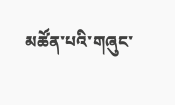མཚོན་པའི་གཞུང་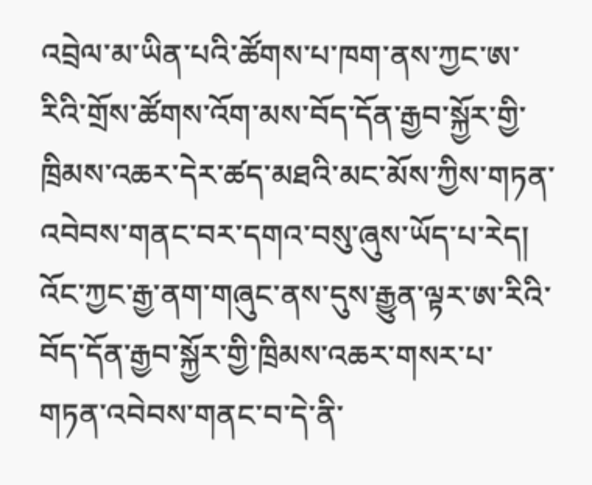འབྲེལ་མ་ཡིན་པའི་ཚོགས་པ་ཁག་ནས་ཀྱང་ཨ་རིའི་གྲོས་ཚོགས་འོག་མས་བོད་དོན་རྒྱབ་སྐྱོར་གྱི་ཁྲིམས་འཆར་དེར་ཚད་མཐའི་མང་མོས་ཀྱིས་གཏན་འབེབས་གནང་བར་དགའ་བསུ་ཞུས་ཡོད་པ་རེད། འོང་ཀྱང་རྒྱ་ནག་གཞུང་ནས་དུས་རྒྱུན་ལྟར་ཨ་རིའི་བོད་དོན་རྒྱབ་སྐྱོར་གྱི་ཁྲིམས་འཆར་གསར་པ་གཏན་འབེབས་གནང་བ་དེ་ནི་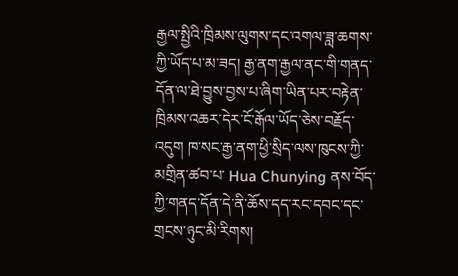རྒྱལ་སྤྱིའི་ཁྲིམས་ལུགས་དང་འགལ་ཟླ་ཆགས་ཀྱི་ཡོད་པ་མ་ཟད། རྒྱ་ནག་རྒྱལ་ནང་གི་གནད་དོན་ལ་ཐེ་བྱུས་བྱས་པ་ཞིག་ཡིན་པར་བརྟེན་ཁྲིམས་འཆར་དེར་ངོ་རྒོལ་ཡོད་ཅེས་བརྗོད་འདུག ཁ་སང་རྒྱ་ནག་ཕྱི་སྲིད་ལས་ཁུངས་ཀྱི་མགྲིན་ཚབ་པ་ Hua Chunying ནས་བོད་ཀྱི་གནད་དོན་དེ་ནི་ཆོས་དད་རང་དབང་དང་གྲངས་ཉུང་མི་རིགས།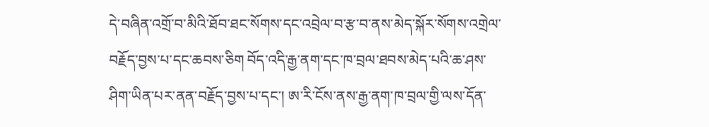དེ་བཞིན་འགྲོ་བ་མིའི་ཐོབ་ཐང་སོགས་དང་འབྲེལ་བ་རྩ་བ་ནས་མེད་སྐོར་སོགས་འགྲེལ་བརྗོད་བྱས་པ་དང་ཆབས་ཅིག བོད་འདི་རྒྱ་ནག་དང་ཁ་བྲལ་ཐབས་མེད་པའི་ཆ་ཤས་ཤིག་ཡིན་པར་ནན་བརྗོད་བྱས་པ་དང་། ཨ་རི་ངོས་ནས་རྒྱ་ནག་ཁ་བྲལ་གྱི་ལས་དོན་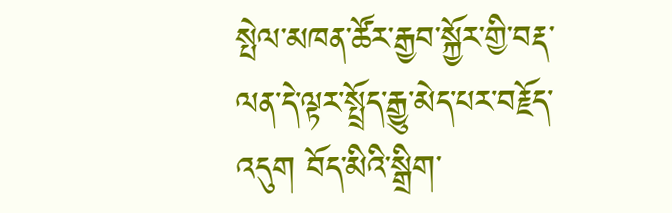སྤེལ་མཁན་ཚོར་རྒྱབ་སྐྱོར་གྱི་བརྡ་ལན་དེ་ལྟར་སྤྲོད་རྒྱུ་མེད་པར་བརྗོད་འདུག བོད་མིའི་སྒྲིག་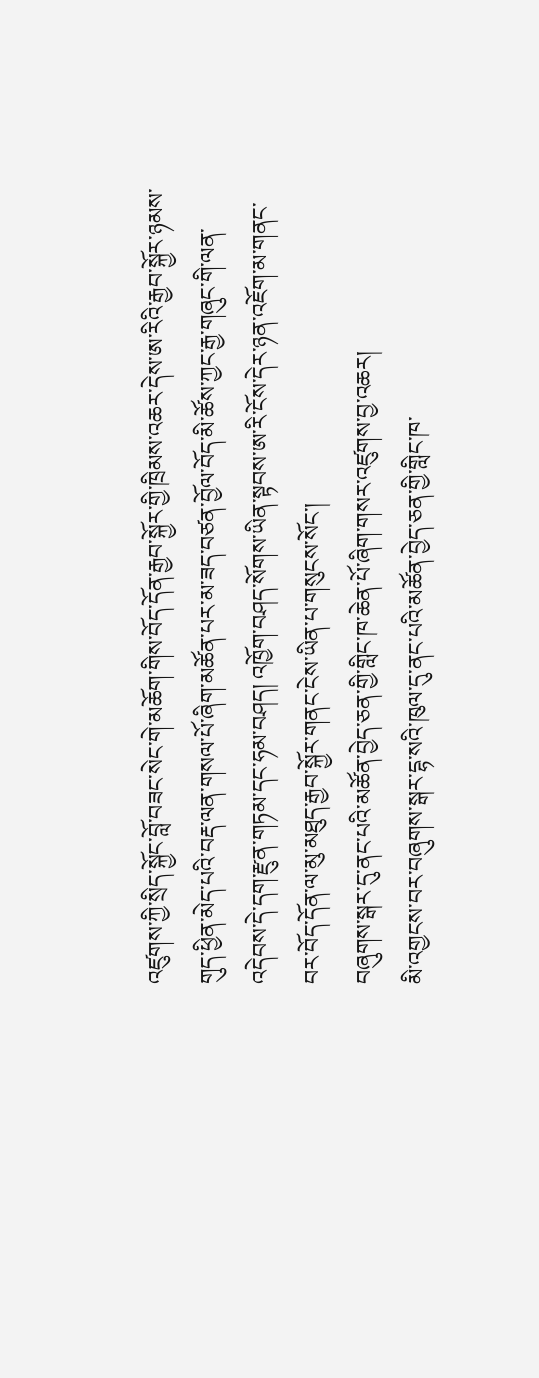འཛུགས་ཀྱི་སྲིད་སྐྱོང་བློ་བཟང་སེང་གེ་མཆོག་གིས་བོད་དོན་རྒྱབ་སྐྱོར་གྱི་ཁྲིམས་འཆར་དེས་ཨ་རིའི་རྒྱབ་སྐྱོར་ཉམས་གུད་ཕྱིན་མེད་པའི་བརྡ་ལན་གསལ་པོ་ཞིག་མཚོན་པར་མ་ཟད་བཙན་བྱོལ་བོད་མི་ཚོས་ཀྱང་རྒྱ་གཞུང་གི་ལན་འདེབས་དེ་དག་རྫུན་གཏམ་དང་ཧམ་བཤད། འཁྱོག་བཤད་སོགས་ཡིན་སྟབས་ཨ་རི་ངོས་དེར་ཉན་འཇོག་མ་གནང་བར་བོད་དོན་ལ་མུ་མཐུད་རྒྱབ་སྐྱོར་གནང་ངེས་ཡིན་པ་གསུངས་སོང་།
བཞུགས་སྒར་དུ་ནང་པའི་མཚོན་བྱེད་ཅན་གྱི་གླིང་ཁ་ཆེན་པོ་ཞིག་གསར་འཛུགས་བྱ་འཆར།
མི་འགྱངས་བར་བཞུགས་སྒར་དྷ་སའི་ཁུལ་དུ་ནང་པའི་མཚོན་བྱེད་ཅན་གྱི་གླིང་ཁ་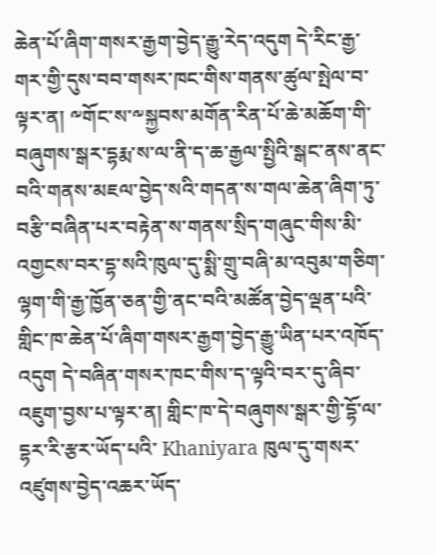ཆེན་པོ་ཞིག་གསར་རྒྱག་བྱེད་རྒྱུ་རེད་འདུག དེ་རིང་རྒྱ་གར་གྱི་དུས་བབ་གསར་ཁང་གིས་གནས་ཚུལ་སྤེལ་བ་ལྟར་ན། ༸གོང་ས་༸སྐྱབས་མགོན་རིན་པོ་ཆེ་མཆོག་གི་བཞུགས་སྒར་དྷརྨ་ས་ལ་ནི་ད་ཆ་རྒྱལ་སྤྱིའི་སྒང་ནས་ནང་བའི་གནས་མཇལ་བྱེད་སའི་གདན་ས་གལ་ཆེན་ཞིག་ཏུ་བརྩི་བཞིན་པར་བརྟེན་ས་གནས་སྲིད་གཞུང་གིས་མི་འགྱངས་བར་དྷ་སའི་ཁུལ་དུ་སྨི་གྲུ་བཞི་མ་འབུམ་གཅིག་ལྷག་གི་རྒྱ་ཁྱོན་ཅན་གྱི་ནང་བའི་མཚོན་བྱེད་ལྡན་པའི་གླིང་ཁ་ཆེན་པོ་ཞིག་གསར་རྒྱག་བྱེད་རྒྱུ་ཡིན་པར་འཁོད་འདུག དེ་བཞིན་གསར་ཁང་གིས་ད་ལྟའི་བར་དུ་ཞིབ་འཇུག་བྱས་པ་ལྟར་ན། གླིང་ཁ་དེ་བཞུགས་སྒར་གྱི་དྷོ་ལ་དྷར་རི་རྩར་ཡོད་པའི་ Khaniyara ཁུལ་དུ་གསར་འཛུགས་བྱེད་འཆར་ཡོད་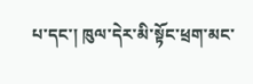པ་དང་། ཁུལ་དེར་མི་སྟོང་ཕྲག་མང་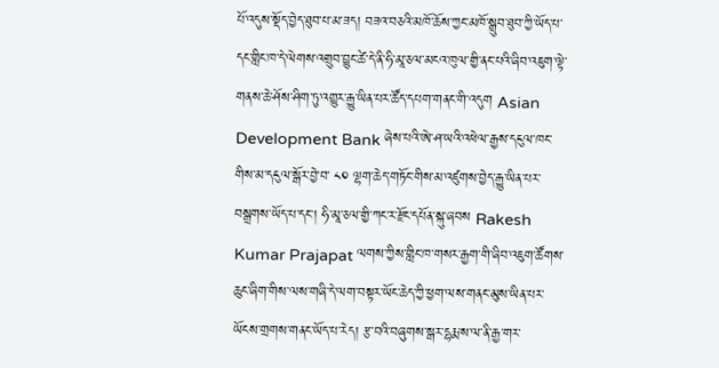པོ་འདུས་སྡོད་བྱེད་ཐུབ་པ་མ་ཟད། བཟའ་བཅའི་མཁོ་ཆོས་ཀྱང་མཁོ་སྒྲུབ་ཐུབ་ཀྱི་ཡོད་པ་དང་གླིང་ཁ་དེ་ལེགས་འགྲུབ་བྱུང་ཚེ་དེ་ནི་ཧི་མཱ་ཅལ་མངའ་ཁུལ་གྱི་ནང་པའི་ཞིབ་འཇུག་ལྟེ་གནས་ཆེ་ཤོས་ཤིག་ཏུ་འགྱུར་རྒྱུ་ཡིན་པར་ཚོད་དཔག་གནང་གི་འདུག Asian Development Bank ཞེས་པའི་ཨེ་ཤ་ཡའི་འཕེལ་རྒྱས་དངུལ་ཁང་གིས་མ་དངུལ་སྒོར་བྱེ་བ་ ༨༠ ལྷག་ཆེད་གཏོང་གིས་མ་འཛུགས་བྱེད་རྒྱུ་ཡིན་པར་བསྒྲགས་ཡོད་པ་དང་། ཧི་མཱ་ཅལ་གྱི་ཀང་ར་རྫོང་དཔོན་སྐུ་ཞབས Rakesh Kumar Prajapat ལགས་ཀྱིས་གླིང་ཁ་གསར་རྒྱག་གི་ཞིབ་འཇུག་ཚོགས་ཆུང་ཞིག་གིས་ལས་གཞི་དེ་ལག་བསྟར་ཡོང་ཆེད་ཀྱི་ཕྱག་ལས་གནང་མུས་ཡིན་པར་ཡོངས་གྲགས་གནང་ཡོད་པ་རེད། རྩ་བའི་བཞུགས་སྒར་དྷརྨ་ས་ལ་ནི་རྒྱ་གར་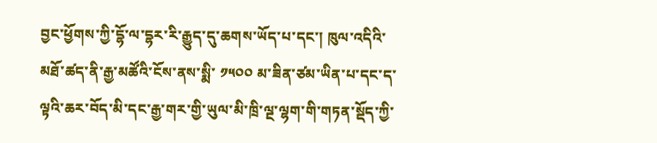བྱང་ཕྱོགས་ཀྱི་དྷོ་ལ་དྷར་རི་རྒྱུད་དུ་ཆགས་ཡོད་པ་དང་། ཁུལ་འདིའི་མཐོ་ཚད་ནི་རྒྱ་མཚོའི་ངོས་ནས་སྨི་ ༡༥༠༠ མ་ཟིན་ཙམ་ཡིན་པ་དང་ད་ལྟའི་ཆར་བོད་མི་དང་རྒྱ་གར་གྱི་ཡུལ་མི་ཁྲི་ལྔ་ལྷག་གི་གཏན་སྡོད་ཀྱི་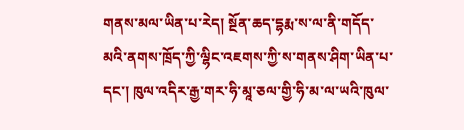གནས་མལ་ཡིན་པ་རེད། སྔོན་ཆད་དྷརྨ་ས་ལ་ནི་གདོད་མའི་ནགས་ཁྲོད་ཀྱི་ལྷིང་འཇགས་ཀྱི་ས་གནས་ཤིག་ཡིན་པ་དང་། ཁུལ་འདིར་རྒྱ་གར་ཧི་མཱ་ཅལ་གྱི་ཧི་མ་ལ་ཡའི་ཁུལ་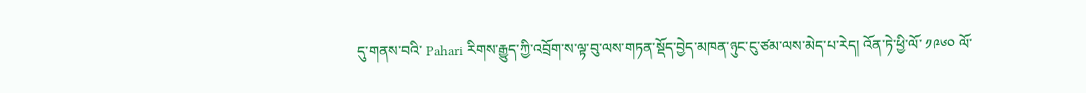དུ་གནས་བའི་ Pahari རིགས་རྒྱུད་ཀྱི་འབྲོག་ས་ལྟ་བུ་ལས་གཏན་སྡོད་བྱེད་མཁན་ཉུང་ངུ་ཙམ་ལས་མེད་པ་རེད། འོན་ཏེ་ཕྱི་ལོ་ ༡༩༦༠ ལོ་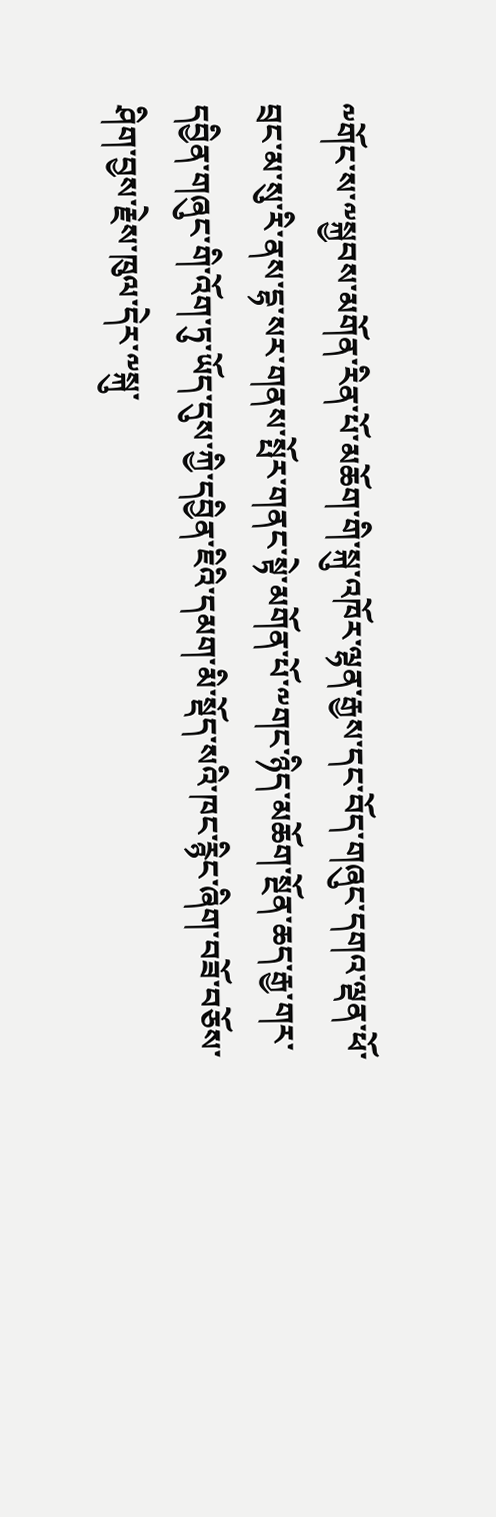༸གོང་ས་༸སྐྱབས་མགོན་རིན་པོ་མཆོག་གི་སྐུ་འཁོར་ལྷན་རྒྱས་དང་བོད་གཞུང་དགའ་ལྡན་ཕོ་བྲང་མ་སུ་རི་ནས་དྷ་སར་གནས་སྤོར་གནང་སྟེ་མགོན་པོ་༸གང་ཉིད་མཆོག་སྔོན་ཆད་རྒྱ་གར་དབྱིན་གཞུང་གི་འོག་ཏུ་ཡོད་དུས་ཀྱི་དབྱིན་ཇིའི་དམག་མི་སྡོད་སའི་ཁང་རྙིང་ཞིག་བཟོ་བཅོས་ཤིག་བྱས་རྗེས་ཁུལ་དེར་༸སྐུ་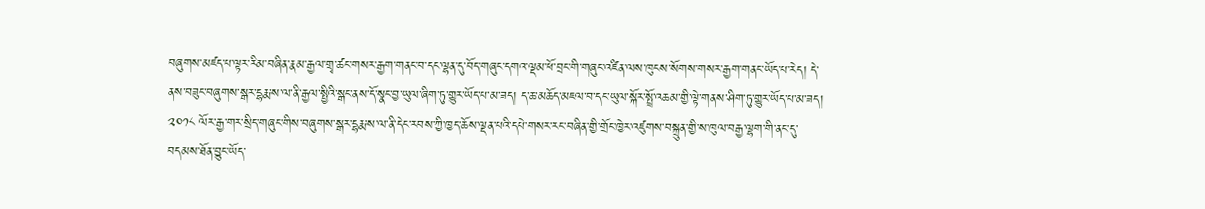བཞུགས་མཛད་པ་ལྟར་རིམ་བཞིན་རྣམ་རྒྱལ་གྲྭ་ཚང་གསར་རྒྱག་གནང་བ་དང་ལྷན་དུ་བོད་གཞུང་དགའ་ལྡམ་ཕོ་བྲང་གི་གཞུང་འཛིན་ལས་ཁུངས་སོགས་གསར་རྒྱག་གནང་ཡོད་པ་རེད། དེ་ནས་བཟུང་བཞུགས་སྒར་དྷརྨ་ས་ལ་ནི་རྒྱལ་སྤྱིའི་སྒང་ནས་དོ་སྣང་བྱ་ཡུལ་ཞིག་ཏུ་གྱུར་ཡོད་པ་མ་ཟད། ད་ཆ་མཆོད་མཇལ་བ་དང་ཡུལ་སྐོར་སྤྲོ་འཆམ་གྱི་ལྟེ་གནས་ཤིག་ཏུ་གྱུར་ཡོད་པ་མ་ཟད། ༢༠༡༨ ལོར་རྒྱ་གར་སྲིད་གཞུང་གིས་བཞུགས་སྒར་དྷརྨ་ས་ལ་ནི་དེང་རབས་ཀྱི་ཁྱད་ཆོས་ལྡན་པའི་དཔེ་གསར་རང་བཞིན་གྱི་གྲོང་ཁྱེར་འཛུགས་བསྐྲུན་གྱི་ས་ཁུལ་བརྒྱ་ལྷག་གི་ནང་དུ་བདམས་ཐོན་བྱུང་ཡོད་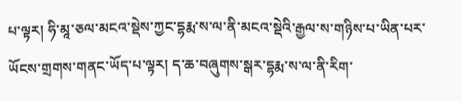པ་ལྟར། ཧི་མཱ་ཅལ་མངའ་སྡེས་ཀྱང་དྷརྨ་ས་ལ་ནི་མངའ་སྡེའི་རྒྱལ་ས་གཉིས་པ་ཡིན་པར་ཡོངས་གྲགས་གནང་ཡོད་པ་ལྟར། ད་ཆ་བཞུགས་སྒར་དྷརྨ་ས་ལ་ནི་རིག་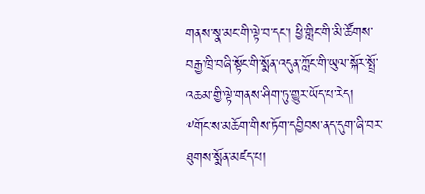གནས་སྣ་མང་གི་ལྟེ་བ་དང་། ཕྱི་གླིང་གི་མི་ཚོགས་བརྒྱ་ཁྲི་བཞི་སྟོང་གི་སྨོན་འདུན་ཀློང་གི་ཡུལ་སྐོར་སྤྲོ་འཆམ་གྱི་ལྟེ་གནས་ཤིག་ཏུ་གྱུར་ཡོད་པ་རེད།
༸གོང་ས་མཆོག་གིས་ཏོག་དབྱིབས་ནད་དུག་ཞི་བར་ཐུགས་སྨོན་མཛད་པ།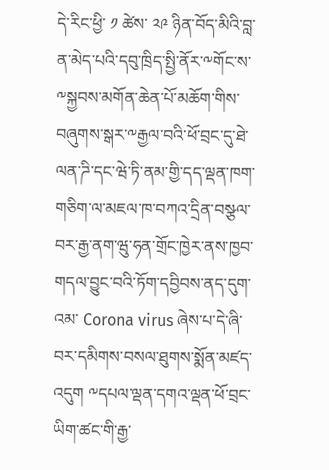དེ་རིང་ཕྱི་ ༡ ཚེས་ ༢༩ ཉིན་བོད་མིའི་བླ་ན་མེད་པའི་དབུ་ཁྲིད་སྤྱི་ནོར་༸གོང་ས་༸སྐྱབས་མགོན་ཆེན་པོ་མཆོག་གིས་བཞུགས་སྒར་༸རྒྱལ་བའི་ཕོ་བྲང་དུ་ཐེ་ལན་ཌི་དང་ཝེ་ཏི་ནམ་གྱི་དད་ལྡན་ཁག་གཅིག་ལ་མཇལ་ཁ་བཀའ་དྲིན་བསྩལ་བར་རྒྱ་ནག་ཝུ་ཧན་གྲོང་ཁྱེར་ནས་ཁྱབ་གདལ་བྱུང་བའི་ཏོག་དབྱིབས་ནད་དུག་འམ་ Corona virus ཞེས་པ་དེ་ཞི་བར་དམིགས་བསལ་ཐུགས་སྨོན་མཛད་འདུག ༸དཔལ་ལྡན་དགའ་ལྡན་ཕོ་བྲང་ཡིག་ཚང་གི་རྒྱ་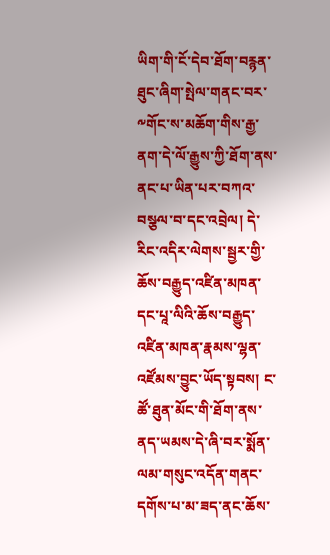ཡིག་གི་ངོ་དེབ་ཐོག་བརྙན་ཐུང་ཞིག་སྤེལ་གནང་བར་༸གོང་ས་མཆོག་གིས་རྒྱ་ནག་དེ་ལོ་རྒྱུས་ཀྱི་ཐོག་ནས་ནང་པ་ཡིན་པར་བཀའ་བསྩལ་བ་དང་འབྲེལ། དེ་རིང་འདིར་ལེགས་སྦྱར་གྱི་ཆོས་བརྒྱུད་འཛིན་མཁན་དང་པཱ་ལིའི་ཆོས་བརྒྱུད་འཛིན་མཁན་རྣམས་ལྷན་འཛོམས་བྱུང་ཡོད་སྟབས། ང་ཚོ་ཐུན་མོང་གི་ཐོག་ནས་ནད་ཡམས་དེ་ཞི་བར་སྨོན་ལམ་གསུང་འདོན་གནང་དགོས་པ་མ་ཟད་ནང་ཆོས་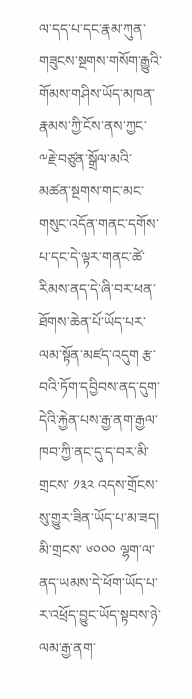ལ་དད་པ་དང་རྣམ་ཀུན་གཟུངས་སྔགས་གསོག་རྒྱུའི་གོམས་གཤིས་ཡོད་མཁན་རྣམས་ཀྱི་ངོས་ནས་ཀྱང་༸རྗེ་བཙུན་སྒྲོལ་མའི་མཚན་སྔགས་གང་མང་གསུང་འདོན་གནང་དགོས་པ་དང་དེ་ལྟར་གནང་ཚེ་རིམས་ནད་དེ་ཞི་བར་ཕན་ཐོགས་ཆེན་པོ་ཡོད་པར་ལམ་སྟོན་མཛད་འདུག རྩ་བའི་ཏོག་དབྱིབས་ནད་དུག་དེའི་རྐྱེན་པས་རྒྱ་ནག་རྒྱལ་ཁབ་ཀྱི་ནང་དུ་ད་བར་མི་གྲངས་ ༡༣༢ འདས་གྲོངས་སུ་གྱུར་ཟིན་ཡོད་པ་མ་ཟད། མི་གྲངས་ ༦༠༠༠ ལྷག་ལ་ནད་ཡམས་དེ་ཕོག་ཡོད་པ་ར་འཕྲོད་བྱུང་ཡོད་སྟབས་ཉེ་ལམ་རྒྱ་ནག་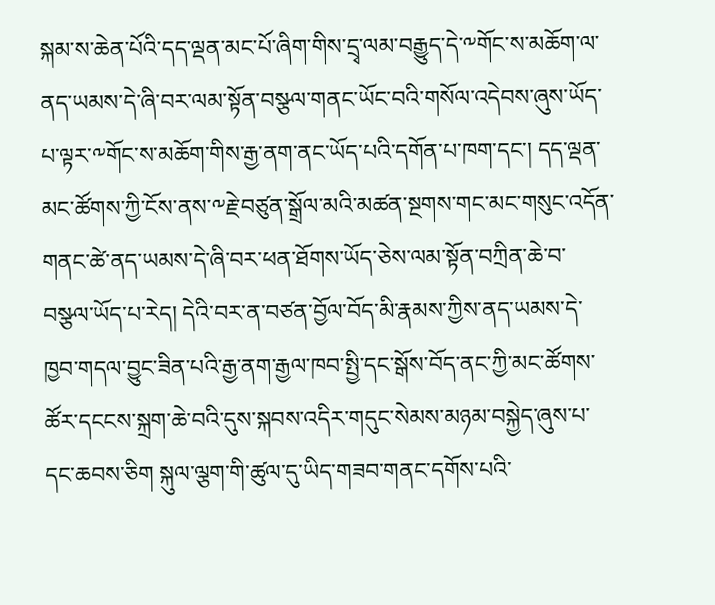སྐམ་ས་ཆེན་པོའི་དད་ལྡན་མང་པོ་ཞིག་གིས་དྲྭ་ལམ་བརྒྱུད་དེ་༸གོང་ས་མཆོག་ལ་ནད་ཡམས་དེ་ཞི་བར་ལམ་སྟོན་བསྩལ་གནང་ཡོང་བའི་གསོལ་འདེབས་ཞུས་ཡོད་པ་ལྟར་༸གོང་ས་མཆོག་གིས་རྒྱ་ནག་ནང་ཡོད་པའི་དགོན་པ་ཁག་དང་། དད་ལྡན་མང་ཚོགས་ཀྱི་ངོས་ནས་༸རྗེ་བཙུན་སྒྲོལ་མའི་མཚན་སྔགས་གང་མང་གསུང་འདོན་གནང་ཚེ་ནད་ཡམས་དེ་ཞི་བར་ཕན་ཐོགས་ཡོད་ཅེས་ལམ་སྟོན་བཀྲིན་ཆེ་བ་བསྩལ་ཡོད་པ་རེད། དེའི་བར་ན་བཙན་བྱོལ་བོད་མི་རྣམས་ཀྱིས་ནད་ཡམས་དེ་ཁྱབ་གདལ་བྱུང་ཟིན་པའི་རྒྱ་ནག་རྒྱལ་ཁབ་སྤྱི་དང་སྒོས་བོད་ནང་ཀྱི་མང་ཚོགས་ཚོར་དངངས་སྐྲག་ཆེ་བའི་དུས་སྐབས་འདིར་གདུང་སེམས་མཉམ་བསྐྱེད་ཞུས་པ་དང་ཆབས་ཅིག སྐུལ་ལྕག་གི་ཚུལ་དུ་ཡིད་གཟབ་གནང་དགོས་པའི་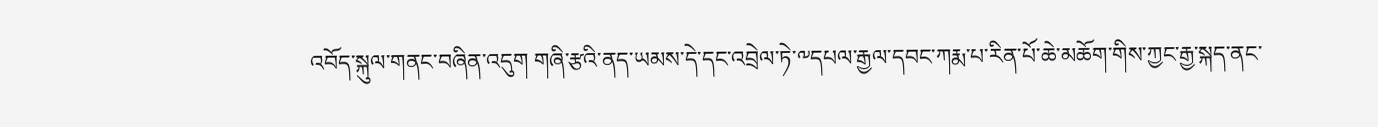འབོད་སྐུལ་གནང་བཞིན་འདུག གཞི་རྩའི་ནད་ཡམས་དེ་དང་འབྲེལ་ཏེ་༸དཔལ་རྒྱལ་དབང་ཀརྨ་པ་རིན་པོ་ཆེ་མཆོག་གིས་ཀྱང་རྒྱ་སྐད་ནང་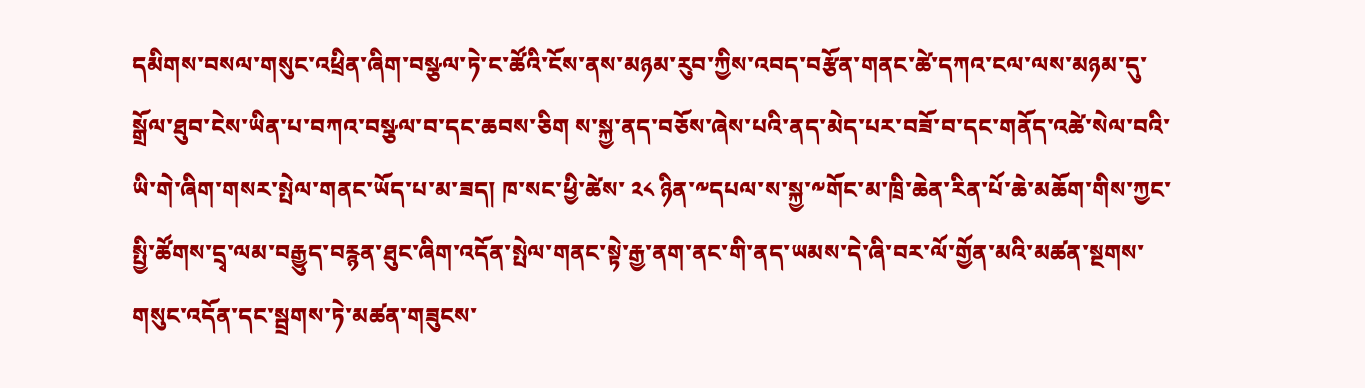དམིགས་བསལ་གསུང་འཕྲིན་ཞིག་བསྩལ་ཏེ་ང་ཚོའི་ངོས་ནས་མཉམ་རུབ་ཀྱིས་འབད་བརྩོན་གནང་ཚེ་དཀའ་ངལ་ལས་མཉམ་དུ་སྒྲོལ་ཐུབ་ངེས་ཡིན་པ་བཀའ་བསྩལ་བ་དང་ཆབས་ཅིག ས་སྐྱ་ནད་བཅོས་ཞེས་པའི་ནད་མེད་པར་བཟོ་བ་དང་གནོད་འཚེ་སེལ་བའི་ཡི་གེ་ཞིག་གསར་སྤེལ་གནང་ཡོད་པ་མ་ཟད། ཁ་སང་ཕྱི་ཚེས་ ༢༨ ཉིན་༸དཔལ་ས་སྐྱ་༸གོང་མ་ཁྲི་ཆེན་རིན་པོ་ཆེ་མཆོག་གིས་ཀྱང་སྤྱི་ཚོགས་དྲྭ་ལམ་བརྒྱུད་བརྙན་ཐུང་ཞིག་འདོན་སྤེལ་གནང་སྟེ་རྒྱ་ནག་ནང་གི་ནད་ཡམས་དེ་ཞི་བར་ལོ་གྱོན་མའི་མཚན་སྔགས་གསུང་འདོན་དང་སྦྲགས་ཏེ་མཚན་གཟུངས་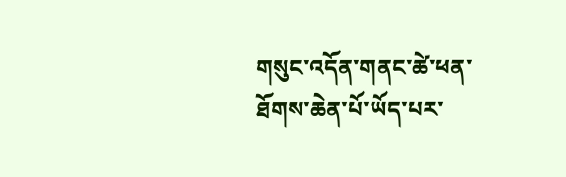གསུང་འདོན་གནང་ཚེ་ཕན་ཐོགས་ཆེན་པོ་ཡོད་པར་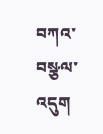བཀའ་བསྩལ་འདུག